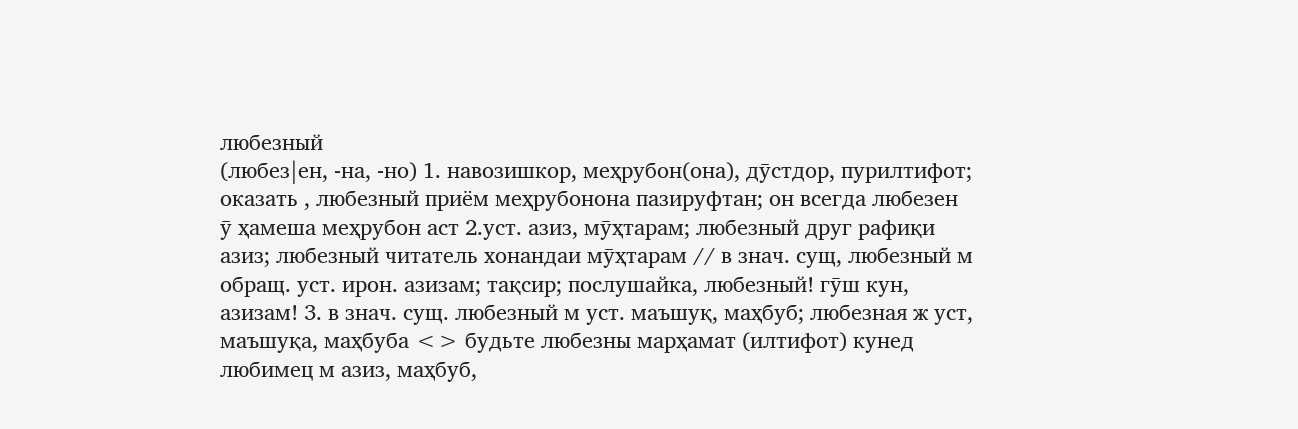любезный
(любез|ен, -на, -но) 1. навозишкор, меҳрубон(она), дӯстдор, пурилтифот; оказать , любезный приём меҳрубонона пазируфтан; он всегда любезен ӯ ҳамеша меҳрубон аст 2.уст. азиз, мӯҳтарам; любезный друг рафиқи азиз; любезный читатель хонандаи мӯҳтарам // в знач. сущ, любезный м обращ. уст. ирон. азизам; тақсир; послушайка, любезный! гӯш кун, азизам! 3. в знач. сущ. любезный м уст. маъшуқ, маҳбуб; любезная ж уст, маъшуқа, маҳбуба <> будьте любезны марҳамат (илтифот) кунед любимец м азиз, маҳбуб,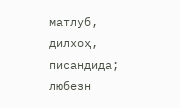матлуб, дилхоҳ, писандида; любезн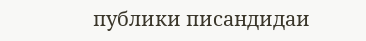публики писандидаи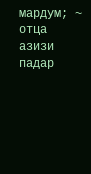мардум; ~ отца азизи падар